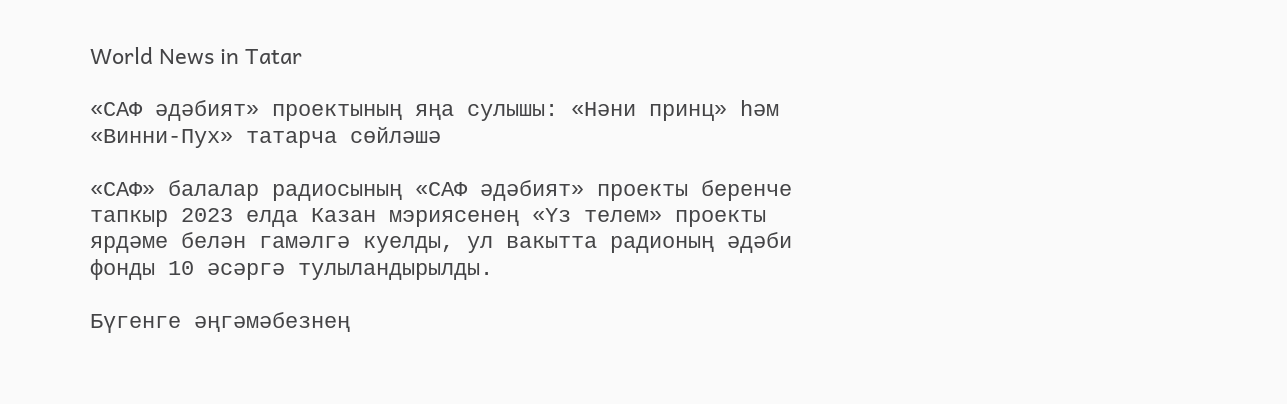World News in Tatar

«САФ әдәбият» проектының яңа сулышы: «Нәни принц» һәм «Винни-Пух» татарча сөйләшә

«САФ» балалар радиосының «САФ әдәбият» проекты беренче тапкыр 2023 елда Казан мэриясенең «Үз телем» проекты ярдәме белән гамәлгә куелды, ул вакытта радионың әдәби фонды 10 әсәргә тулыландырылды.

Бүгенге әңгәмәбезнең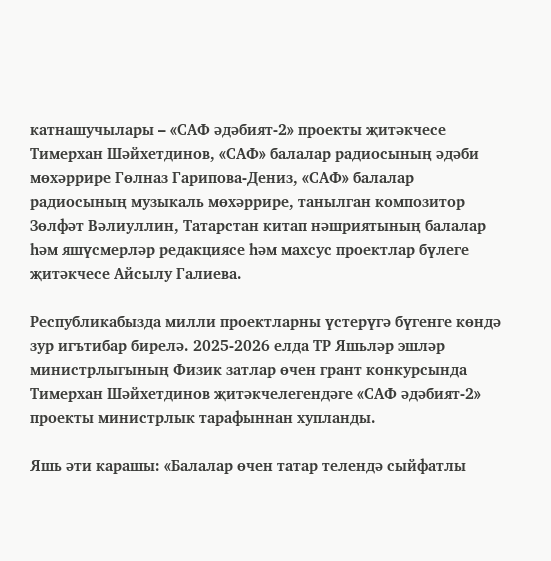катнашучылары – «САФ әдәбият-2» проекты җитәкчесе Тимерхан Шәйхетдинов, «САФ» балалар радиосының әдәби мөхәррире Гөлназ Гарипова-Дениз, «САФ» балалар радиосының музыкаль мөхәррире, танылган композитор Зөлфәт Вәлиуллин, Татарстан китап нәшриятының балалар һәм яшүсмерләр редакциясе һәм махсус проектлар бүлеге җитәкчесе Айсылу Галиева.

Республикабызда милли проектларны үстерүгә бүгенге көндә зур игътибар бирелә. 2025-2026 елда ТР Яшьләр эшләр министрлыгының Физик затлар өчен грант конкурсында Тимерхан Шәйхетдинов җитәкчелегендәге «САФ әдәбият-2» проекты министрлык тарафыннан хупланды.

Яшь әти карашы: «Балалар өчен татар телендә сыйфатлы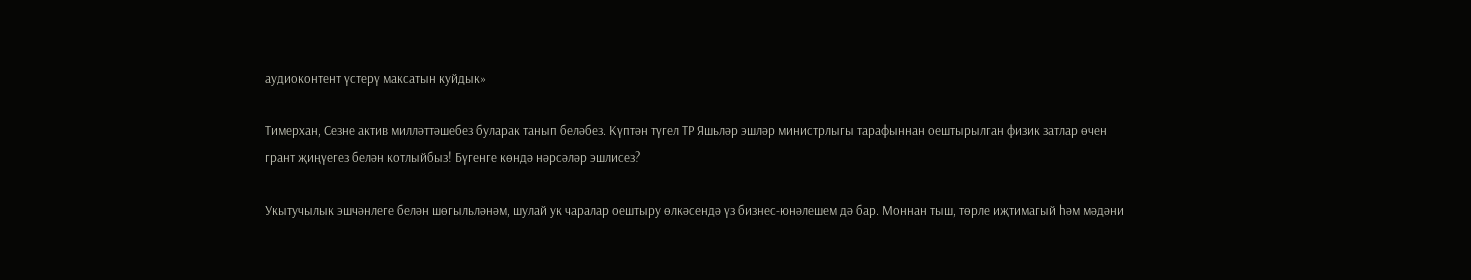аудиоконтент үстерү максатын куйдык»

Тимерхан, Сезне актив милләттәшебез буларак танып беләбез. Күптән түгел ТР Яшьләр эшләр министрлыгы тарафыннан оештырылган физик затлар өчен грант җиңүегез белән котлыйбыз! Бүгенге көндә нәрсәләр эшлисез?

Укытучылык эшчәнлеге белән шөгыльләнәм, шулай ук чаралар оештыру өлкәсендә үз бизнес-юнәлешем дә бар. Моннан тыш, төрле иҗтимагый һәм мәдәни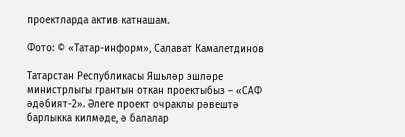проектларда актив катнашам.

Фото: © «Татар-информ», Салават Камалетдинов

Татарстан Республикасы Яшьләр эшләре министрлыгы грантын откан проектыбыз – «САФ әдәбият-2». Әлеге проект очраклы рәвештә барлыкка килмәде, ә балалар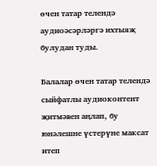өчен татар телендә аудиоәсәрләргә ихтыяҗ булудан туды.

Балалар өчен татар телендә сыйфатлы аудиоконтент җитмәвен аңлап, бу юнәлешне үстерүне максат итеп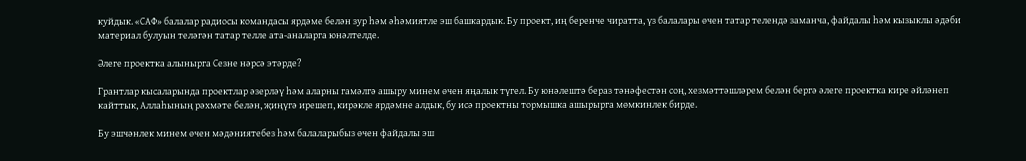куйдык. «САФ» балалар радиосы командасы ярдәме белән зур һәм әһәмиятле эш башкардык. Бу проект, иң беренче чиратта, үз балалары өчен татар телендә заманча, файдалы һәм кызыклы әдәби материал булуын теләгән татар телле ата-аналарга юнәлтелде.

Әлеге проектка алынырга Сезне нәрсә этәрде?

Грантлар кысаларында проектлар әзерләү һәм аларны гамәлгә ашыру минем өчен яңалык түгел. Бу юнәлештә бераз тәнәфестән соң, хезмәттәшләрем белән бергә әлеге проектка кире әйләнеп кайттык, Аллаһының рәхмәте белән, җиңүгә ирешеп, кирәкле ярдәмне алдык, бу исә проектны тормышка ашырырга мөмкинлек бирде.

Бу эшчәнлек минем өчен мәдәниятебез һәм балаларыбыз өчен файдалы эш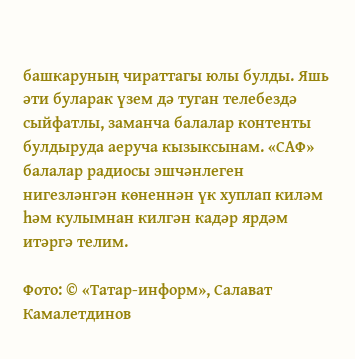башкаруның чираттагы юлы булды. Яшь әти буларак үзем дә туган телебездә сыйфатлы, заманча балалар контенты булдыруда аеруча кызыксынам. «САФ» балалар радиосы эшчәнлеген нигезләнгән көненнән үк хуплап киләм һәм кулымнан килгән кадәр ярдәм итәргә телим.

Фото: © «Татар-информ», Салават Камалетдинов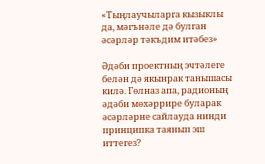«Тыңлаучыларга кызыклы да, мәгънәле дә булган әсәрләр тәкъдим итәбез»

Әдәби проектның эчтәлеге белән дә якынрак танышасы килә. Гөлназ апа, радионың әдәби мөхәррире буларак әсәрләрне сайлауда нинди принципка таянып эш иттегез?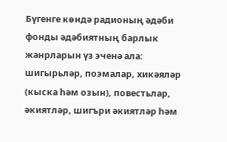Бүгенге көндә радионың әдәби фонды әдәбиятның барлык жанрларын үз эченә ала: шигырьләр, поэмалар, хикәяләр (кыска һәм озын), повестьлар, әкиятләр, шигъри әкиятләр һәм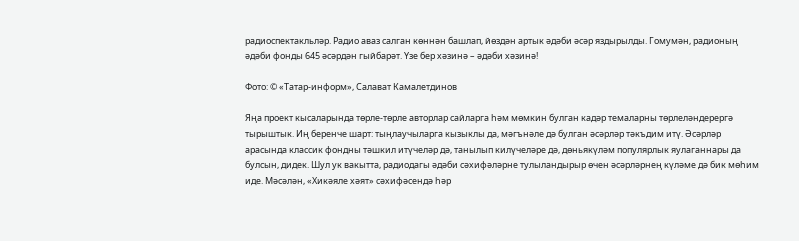радиоспектакльләр. Радио аваз салган көннән башлап, йөздән артык әдәби әсәр яздырылды. Гомумән, радионың әдәби фонды 645 әсәрдән гыйбарәт. Үзе бер хәзинә – әдәби хәзинә!

Фото: © «Татар-информ», Салават Камалетдинов

Яңа проект кысаларында төрле-төрле авторлар сайларга һәм мөмкин булган кадәр темаларны төрлеләндерергә тырыштык. Иң беренче шарт: тыңлаучыларга кызыклы да, мәгънәле дә булган әсәрләр тәкъдим итү. Әсәрләр арасында классик фондны тәшкил итүчеләр дә, танылып килүчеләре дә, дөньякүләм популярлык яулаганнары да булсын, дидек. Шул ук вакытта, радиодагы әдәби сәхифәләрне тулыландырыр өчен әсәрләрнең күләме дә бик мөһим иде. Мәсәлән, «Хикәяле хәят» сәхифәсендә һәр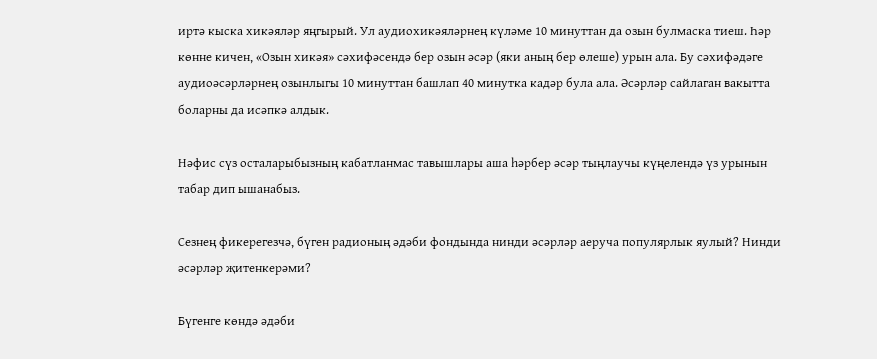иртә кыска хикәяләр яңгырый. Ул аудиохикәяләрнең күләме 10 минуттан да озын булмаска тиеш. Һәр көнне кичен, «Озын хикәя» сәхифәсендә бер озын әсәр (яки аның бер өлеше) урын ала. Бу сәхифәдәге аудиоәсәрләрнең озынлыгы 10 минуттан башлап 40 минутка кадәр була ала. Әсәрләр сайлаган вакытта боларны да исәпкә алдык.

Нәфис сүз осталарыбызның кабатланмас тавышлары аша һәрбер әсәр тыңлаучы күңелендә үз урынын табар дип ышанабыз.

Сезнең фикерегезчә, бүген радионың әдәби фондында нинди әсәрләр аеруча популярлык яулый? Нинди әсәрләр җитенкерәми?

Бүгенге көндә әдәби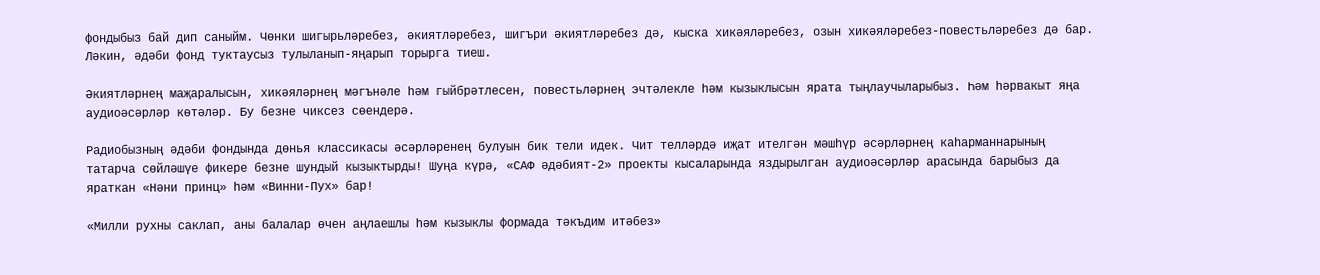фондыбыз бай дип саныйм. Чөнки шигырьләребез, әкиятләребез, шигъри әкиятләребез дә, кыска хикәяләребез, озын хикәяләребез-повестьләребез дә бар. Ләкин, әдәби фонд туктаусыз тулыланып-яңарып торырга тиеш.

Әкиятләрнең маҗаралысын, хикәяләрнең мәгънәле һәм гыйбрәтлесен, повестьләрнең эчтәлекле һәм кызыклысын ярата тыңлаучыларыбыз. Һәм һәрвакыт яңа аудиоәсәрләр көтәләр. Бу безне чиксез сөендерә.

Радиобызның әдәби фондында дөнья классикасы әсәрләренең булуын бик тели идек. Чит телләрдә иҗат ителгән мәшһүр әсәрләрнең каһарманнарының татарча сөйләшүе фикере безне шундый кызыктырды! Шуңа күрә, «САФ әдәбият-2» проекты кысаларында яздырылган аудиоәсәрләр арасында барыбыз да яраткан «Нәни принц» һәм «Винни-Пух» бар!

«Милли рухны саклап, аны балалар өчен аңлаешлы һәм кызыклы формада тәкъдим итәбез»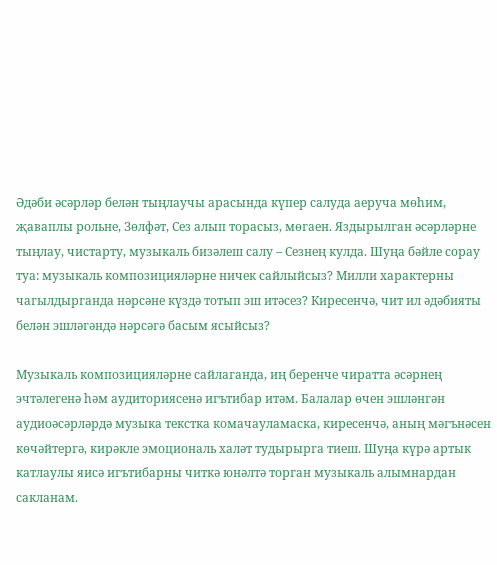Әдәби әсәрләр белән тыңлаучы арасында күпер салуда аеруча мөһим, җаваплы рольне, Зөлфәт, Сез алып торасыз, мөгаен. Яздырылган әсәрләрне тыңлау, чистарту, музыкаль бизәлеш салу – Сезнең кулда. Шуңа бәйле сорау туа: музыкаль композицияләрне ничек сайлыйсыз? Милли характерны чагылдырганда нәрсәне күздә тотып эш итәсез? Киресенчә, чит ил әдәбияты белән эшләгәндә нәрсәгә басым ясыйсыз?

Музыкаль композицияләрне сайлаганда, иң беренче чиратта әсәрнең эчтәлегенә һәм аудиториясенә игътибар итәм. Балалар өчен эшләнгән аудиоәсәрләрдә музыка текстка комачауламаска, киресенчә, аның мәгънәсен көчәйтергә, кирәкле эмоциональ халәт тудырырга тиеш. Шуңа күрә артык катлаулы яисә игътибарны читкә юнәлтә торган музыкаль алымнардан сакланам.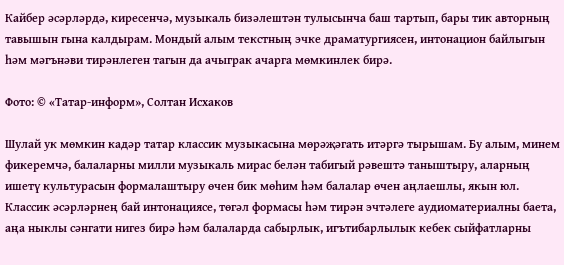Кайбер әсәрләрдә, киресенчә, музыкаль бизәлештән тулысынча баш тартып, бары тик авторның тавышын гына калдырам. Мондый алым текстның эчке драматургиясен, интонацион байлыгын һәм мәгънәви тирәнлеген тагын да ачыграк ачарга мөмкинлек бирә.

Фото: © «Татар-информ», Солтан Исхаков

Шулай ук мөмкин кадәр татар классик музыкасына мөрәҗәгать итәргә тырышам. Бу алым, минем фикеремчә, балаларны милли музыкаль мирас белән табигый рәвештә таныштыру, аларның ишетү культурасын формалаштыру өчен бик мөһим һәм балалар өчен аңлаешлы, якын юл. Классик әсәрләрнең бай интонациясе, төгәл формасы һәм тирән эчтәлеге аудиоматериалны баета, аңа ныклы сәнгати нигез бирә һәм балаларда сабырлык, игътибарлылык кебек сыйфатларны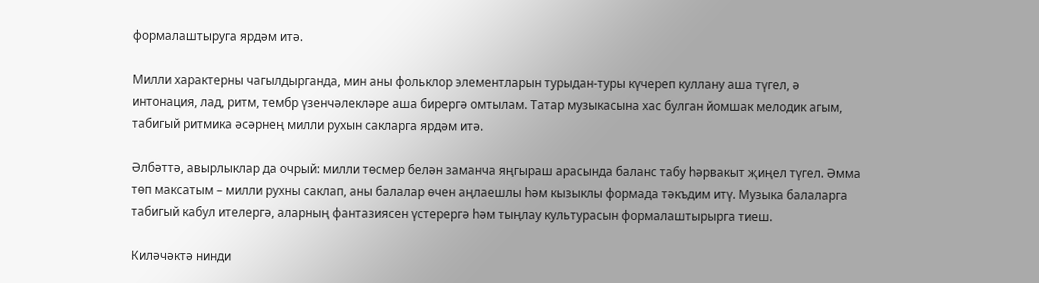формалаштыруга ярдәм итә.

Милли характерны чагылдырганда, мин аны фольклор элементларын турыдан-туры күчереп куллану аша түгел, ә интонация, лад, ритм, тембр үзенчәлекләре аша бирергә омтылам. Татар музыкасына хас булган йомшак мелодик агым, табигый ритмика әсәрнең милли рухын сакларга ярдәм итә.

Әлбәттә, авырлыклар да очрый: милли төсмер белән заманча яңгыраш арасында баланс табу һәрвакыт җиңел түгел. Әмма төп максатым – милли рухны саклап, аны балалар өчен аңлаешлы һәм кызыклы формада тәкъдим итү. Музыка балаларга табигый кабул ителергә, аларның фантазиясен үстерергә һәм тыңлау культурасын формалаштырырга тиеш.

Киләчәктә нинди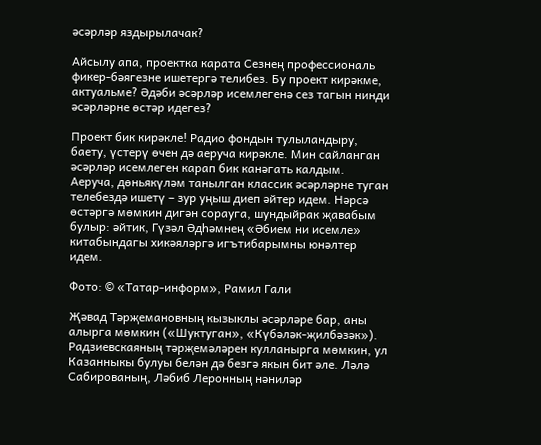әсәрләр яздырылачак?

Айсылу апа, проектка карата Сезнең профессиональ фикер-бәягезне ишетергә телибез. Бу проект кирәкме, актуальме? Әдәби әсәрләр исемлегенә сез тагын нинди әсәрләрне өстәр идегез?

Проект бик кирәкле! Радио фондын тулыландыру, баету, үстерү өчен дә аеруча кирәкле. Мин сайланган әсәрләр исемлеген карап бик канәгать калдым. Аеруча, дөньякүләм танылган классик әсәрләрне туган телебездә ишетү – зур уңыш диеп әйтер идем. Нәрсә өстәргә мөмкин дигән сорауга, шундыйрак җавабым булыр: әйтик, Гүзәл Әдһәмнең «Әбием ни исемле» китабындагы хикәяләргә игътибарымны юнәлтер идем.

Фото: © «Татар-информ», Рамил Гали

Җәвад Тәрҗемановның кызыклы әсәрләре бар, аны алырга мөмкин («Шуктуган», «Күбәләк-җилбәзәк»). Радзиевскаяның тәрҗемәләрен кулланырга мөмкин, ул Казанныкы булуы белән дә безгә якын бит әле. Ләлә Сабированың, Ләбиб Леронның нәниләр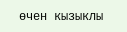өчен кызыклы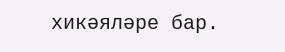хикәяләре бар.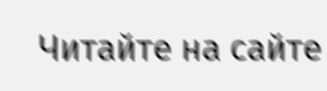Читайте на сайте